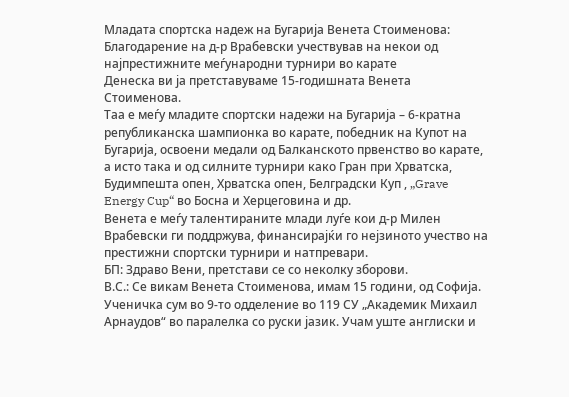Младата спортска надеж на Бугарија Венета Стоименова: Благодарение на д-р Врабевски учествував на некои од најпрестижните меѓународни турнири во карате
Денеска ви ја претставуваме 15-годишната Венета Стоименова.
Таа е меѓу младите спортски надежи на Бугарија – 6-кратна републиканска шампионка во карате, победник на Купот на Бугарија, освоени медали од Балканското првенство во карате, а исто така и од силните турнири како Гран при Хрватска, Будимпешта опен, Хрватска опен, Белградски Куп , „Grave Energy Cup“ во Босна и Херцеговина и др.
Венета е меѓу талентираните млади луѓе кои д-р Милен Врабевски ги поддржува, финансирајќи го нејзиното учество на престижни спортски турнири и натпревари.
БП: Здраво Вени, претстави се со неколку зборови.
В.С.: Се викам Венета Стоименова, имам 15 години, од Софија. Ученичка сум во 9-то одделение во 119 СУ „Академик Михаил Арнаудов“ во паралелка со руски јазик. Учам уште англиски и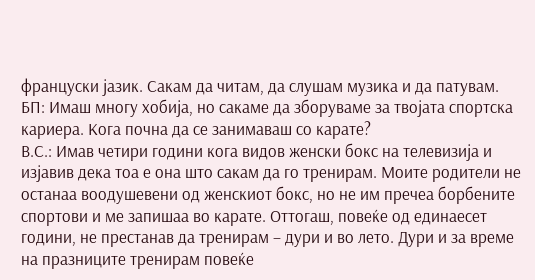француски јазик. Сакам да читам, да слушам музика и да патувам.
БП: Имаш многу хобија, но сакаме да зборуваме за твојата спортска кариера. Кога почна да се занимаваш со карате?
В.С.: Имав четири години кога видов женски бокс на телевизија и изјавив дека тоа е она што сакам да го тренирам. Моите родители не останаа воодушевени од женскиот бокс, но не им пречеа борбените спортови и ме запишаа во карате. Оттогаш, повеќе од единаесет години, не престанав да тренирам – дури и во лето. Дури и за време на празниците тренирам повеќе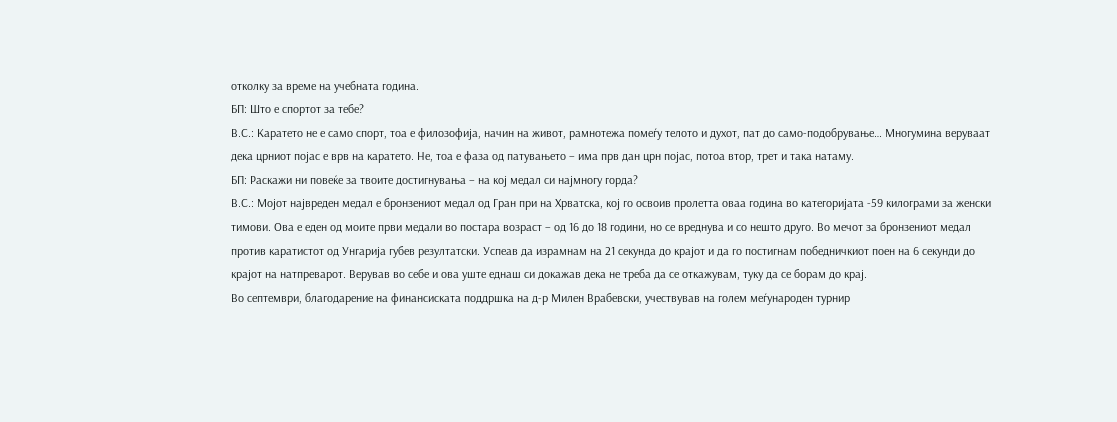отколку за време на учебната година.
БП: Што е спортот за тебе?
В.С.: Каратето не е само спорт, тоа е филозофија, начин на живот, рамнотежа помеѓу телото и духот, пат до само-подобрување… Многумина веруваат дека црниот појас е врв на каратето. Не, тоа е фаза од патувањето – има прв дан црн појас, потоа втор, трет и така натаму.
БП: Раскажи ни повеќе за твоите достигнувања – на кој медал си најмногу горда?
В.С.: Мојот највреден медал е бронзениот медал од Гран при на Хрватска, кој го освоив пролетта оваа година во категоријата -59 килограми за женски тимови. Ова е еден од моите први медали во постара возраст – од 16 до 18 години, но се вреднува и со нешто друго. Во мечот за бронзениот медал против каратистот од Унгарија губев резултатски. Успеав да израмнам на 21 секунда до крајот и да го постигнам победничкиот поен на 6 секунди до крајот на натпреварот. Верував во себе и ова уште еднаш си докажав дека не треба да се откажувам, туку да се борам до крај.
Во септември, благодарение на финансиската поддршка на д-р Милен Врабевски, учествував на голем меѓународен турнир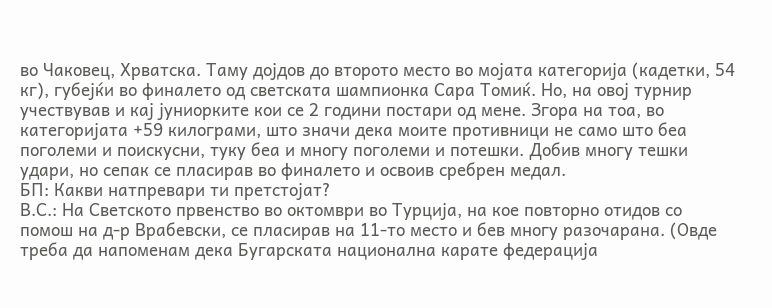во Чаковец, Хрватска. Таму дојдов до второто место во мојата категорија (кадетки, 54 кг), губејќи во финалето од светската шампионка Сара Томиќ. Но, на овој турнир учествував и кај јуниорките кои се 2 години постари од мене. Згора на тоа, во категоријата +59 килограми, што значи дека моите противници не само што беа поголеми и поискусни, туку беа и многу поголеми и потешки. Добив многу тешки удари, но сепак се пласирав во финалето и освоив сребрен медал.
БП: Какви натпревари ти претстојат?
В.С.: На Светското првенство во октомври во Турција, на кое повторно отидов со помош на д-р Врабевски, се пласирав на 11-то место и бев многу разочарана. (Овде треба да напоменам дека Бугарската национална карате федерација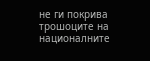не ги покрива трошоците на националните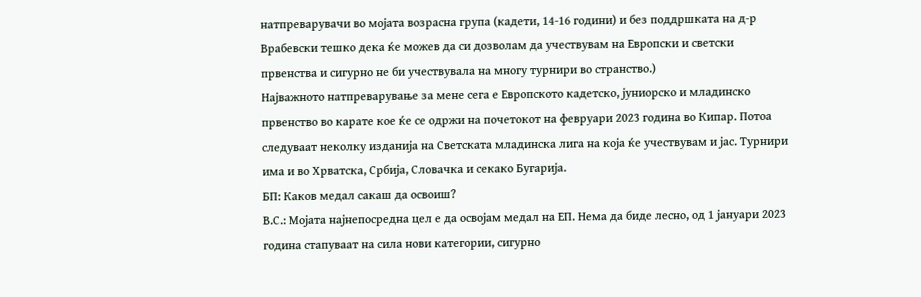натпреварувачи во мојата возрасна група (кадети, 14-16 години) и без поддршката на д-р Врабевски тешко дека ќе можев да си дозволам да учествувам на Европски и светски првенства и сигурно не би учествувала на многу турнири во странство.)
Најважното натпреварување за мене сега е Европското кадетско, јуниорско и младинско првенство во карате кое ќе се одржи на почетокот на февруари 2023 година во Кипар. Потоа следуваат неколку изданија на Светската младинска лига на која ќе учествувам и јас. Турнири има и во Хрватска, Србија, Словачка и секако Бугарија.
БП: Каков медал сакаш да освоиш?
В.С.: Мојата најнепосредна цел е да освојам медал на ЕП. Нема да биде лесно, од 1 јануари 2023 година стапуваат на сила нови категории, сигурно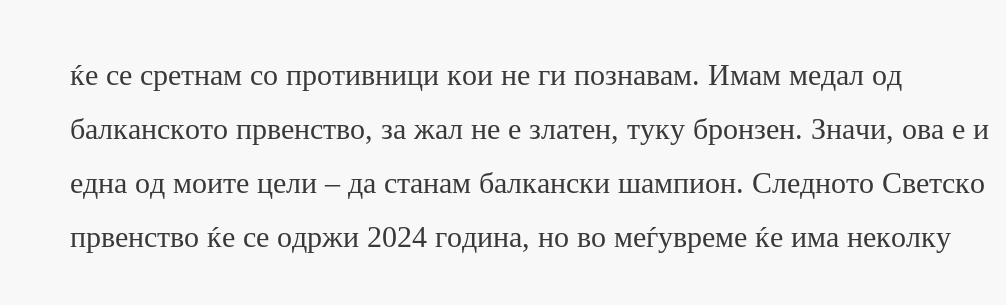ќе се сретнам со противници кои не ги познавам. Имам медал од балканското првенство, за жал не е златен, туку бронзен. Значи, ова е и една од моите цели – да станам балкански шампион. Следното Светско првенство ќе се одржи 2024 година, но во меѓувреме ќе има неколку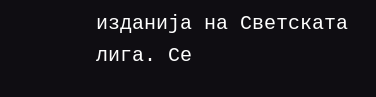изданија на Светската лига. Се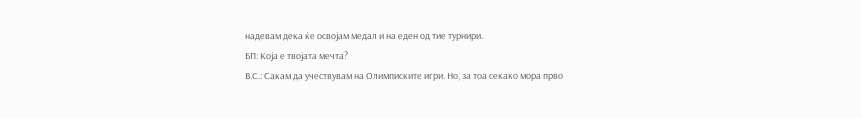надевам дека ќе освојам медал и на еден од тие турнири.
БП: Која е твојата мечта?
В.С.: Сакам да учествувам на Олимписките игри. Но, за тоа секако мора прво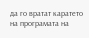да го вратат каратето на програмата на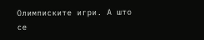Олимписките игри. А што се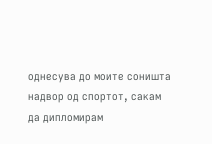однесува до моите соништа надвор од спортот, сакам да дипломирам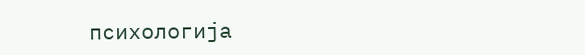психологија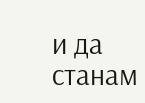и да станам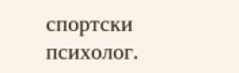спортски психолог.